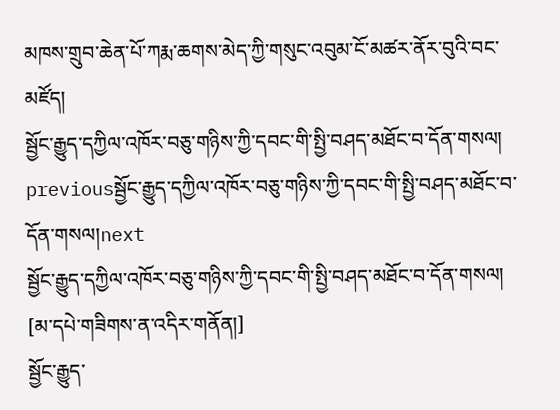མཁས་གྲུབ་ཆེན་པོ་ཀརྨ་ཆགས་མེད་ཀྱི་གསུང་འབུམ་ངོ་མཚར་ནོར་བུའི་བང་མཛོད།
སྦྱོང་རྒྱུད་དཀྱིལ་འཁོར་བཅུ་གཉིས་ཀྱི་དབང་གི་སྤྱི་བཤད་མཐོང་བ་དོན་གསལ།
previousསྦྱོང་རྒྱུད་དཀྱིལ་འཁོར་བཅུ་གཉིས་ཀྱི་དབང་གི་སྤྱི་བཤད་མཐོང་བ་དོན་གསལ།next
སྦྱོང་རྒྱུད་དཀྱིལ་འཁོར་བཅུ་གཉིས་ཀྱི་དབང་གི་སྤྱི་བཤད་མཐོང་བ་དོན་གསལ།
[མ་དཔེ་གཟིགས་ན་འདིར་གནོན།]
སྦྱོང་རྒྱུད་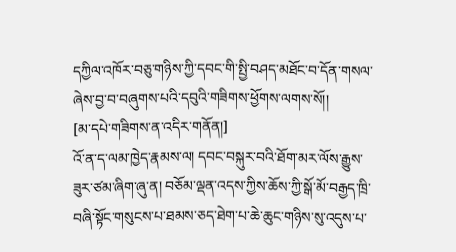དཀྱིལ་འཁོར་བཅུ་གཉིས་ཀྱི་དབང་གི་སྤྱི་བཤད་མཐོང་བ་དོན་གསལ་ཞེས་བྱ་བ་བཞུགས་པའི་དབུའི་གཟིགས་ཕྱོགས་ལགས་སོ།།
[མ་དཔེ་གཟིགས་ན་འདིར་གནོན།]
འོ་ན་ད་ལམ་ཁྱེད་རྣམས་ལ། དབང་བསྐུར་བའི་ཐོག་མར་ལོས་རྒྱུས་ཟུར་ཙམ་ཞིག་ཞུ་ན། བཅོམ་ལྡན་འདས་ཀྱིས་ཆོས་ཀྱི་སྒོ་མོ་བརྒྱད་ཁྲི་བཞི་སྟོང་གསུངས་པ་ཐམས་ཅད་ཐེག་པ་ཆེ་ཆུང་གཉིས་སུ་འདུས་པ་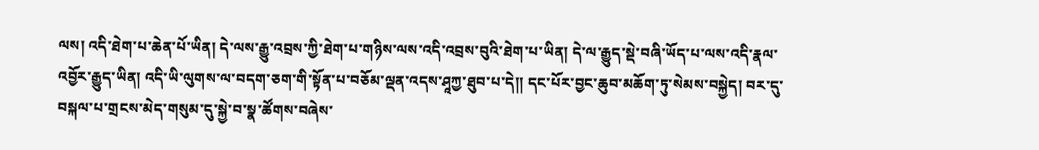ལས། འདི་ཐེག་པ་ཆེན་པོ་ཡིན། དེ་ལས་རྒྱུ་འབྲས་ཀྱི་ཐེག་པ་གཉིས་ལས་འདི་འབྲས་བུའི་ཐེག་པ་ཡིན། དེ་ལ་རྒྱུད་སྡེ་བཞི་ཡོད་པ་ལས་འདི་རྣལ་འབྱོར་རྒྱུད་ཡིན། འདི་ཡི་ལུགས་ལ་བདག་ཅག་གི་སྟོན་པ་བཅོམ་ལྡན་འདས་ཤཱཀྱ་ཐུབ་པ་དེ།། དང་པོར་བྱང་ཆུབ་མཆོག་ཏུ་སེམས་བསྐྱེད། བར་དུ་བསྐལ་པ་གྲངས་མེད་གསུམ་དུ་སྐྱེ་བ་སྣ་ཚོགས་བཞེས་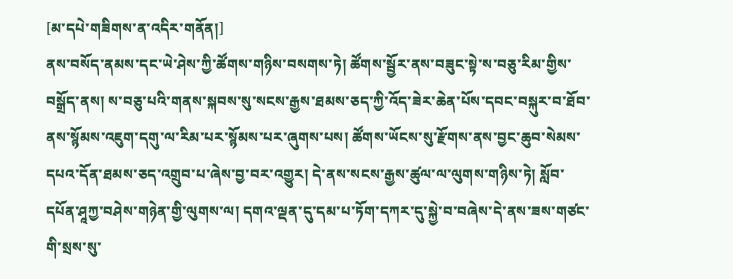[མ་དཔེ་གཟིགས་ན་འདིར་གནོན།]
ནས་བསོད་ནམས་དང་ཡེ་ཤེས་ཀྱི་ཚོགས་གཉིས་བསགས་ཏེ། ཚོགས་སྦྱོར་ནས་བཟུང་སྟེ་ས་བཅུ་རིམ་གྱིས་བསྒྲོད་ནས། ས་བཅུ་པའི་གནས་སྐབས་སུ་སངས་རྒྱས་ཐམས་ཅད་ཀྱི་འོད་ཟེར་ཆེན་པོས་དབང་བསྐུར་བ་ཐོབ་ནས་སྙོམས་འཇུག་དགུ་ལ་རིམ་པར་སྙོམས་པར་ཞུགས་པས། ཚོགས་ཡོངས་སུ་རྫོགས་ནས་བྱང་ཆུབ་སེམས་དཔའ་དོན་ཐམས་ཅད་འགྲུབ་པ་ཞེས་བྱ་བར་འགྱུར། དེ་ནས་སངས་རྒྱས་ཚུལ་ལ་ལུགས་གཉིས་ཏེ། སློབ་དཔོན་ཤཱཀྱ་བཤེས་གཉེན་གྱི་ལུགས་ལ། དགའ་ལྡན་དུ་དམ་པ་ཏོག་དཀར་དུ་སྐྱེ་བ་བཞེས་དེ་ནས་ཟས་གཙང་གི་སྲས་སུ་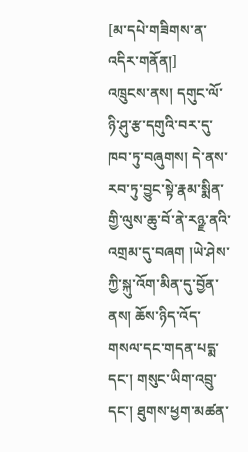[མ་དཔེ་གཟིགས་ན་འདིར་གནོན།]
འཁྲུངས་ནས། དགུང་ལོ་ཉི་ཤུ་རྩ་དགུའི་བར་དུ་ཁབ་ཏུ་བཞུགས། དེ་ནས་རབ་ཏུ་བྱུང་སྟེ་རྣམ་སྨིན་གྱི་ལུས་ཆུ་བོ་ནེ་རཉྫ་ནའི་འགྲམ་དུ་བཞག །ཡེ་ཤེས་ཀྱི་སྐུ་འོག་མིན་དུ་བྱོན་ནས། ཆོས་ཉིད་འོད་གསལ་དང་གདན་པདྨ་དང་། གསུང་ཡིག་འབྲུ་དང་། ཐུགས་ཕྱག་མཚན་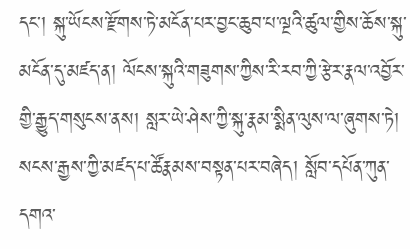དང་། སྐུ་ཡོངས་རྫོགས་ཏེ་མངོན་པར་བྱང་ཆུབ་པ་ལྔའི་ཚུལ་གྱིས་ཆོས་སྐུ་མངོན་དུ་མཛད་ན། ལོངས་སྐུའི་གཟུགས་ཀྱིས་རི་རབ་ཀྱི་རྩེར་རྣལ་འབྱོར་གྱི་རྒྱུད་གསུངས་ནས། སླར་ཡེ་ཤེས་ཀྱི་སྐུ་རྣམ་སྨིན་ལུས་ལ་ཞུགས་ཏེ། སངས་རྒྱས་ཀྱི་མཛད་པ་ཚོརྣམས་བསྟན་པར་བཞེད། སློབ་དཔོན་ཀུན་དགའ་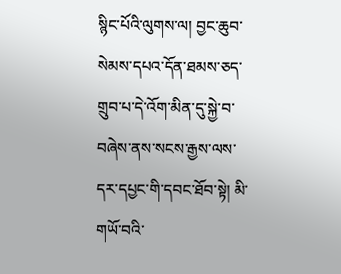སྙིང་པོའི་ལུགས་ལ། བྱང་ཆུབ་སེམས་དཔའ་དོན་ཐམས་ཅད་གྲུབ་པ་དེ་འོག་མིན་དུ་སྐྱེ་བ་བཞེས་ནས་སངས་རྒྱས་ལས་དར་དཔྱང་གི་དབང་ཐོབ་སྟེ། མི་གཡོ་བའི་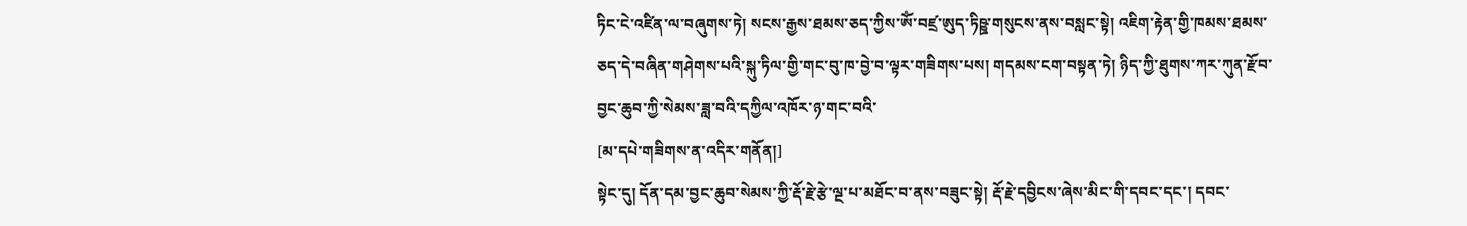ཏིང་ངེ་འཛིན་ལ་བཞུགས་ཏེ། སངས་རྒྱས་ཐམས་ཅད་ཀྱིས་ཨོཾ་བཛྲ་ཨུད་ཏིཥྛ་གསུངས་ནས་བསླང་སྟེ། འཇིག་རྟེན་གྱི་ཁམས་ཐམས་ཅད་དེ་བཞིན་གཤེགས་པའི་སྐུ་ཏིལ་གྱི་གང་བུ་ཁ་བྱེ་བ་ལྟར་གཟིགས་པས། གདམས་ངག་བསྟན་ཏེ། ཉིད་ཀྱི་ཐུགས་ཀར་ཀུན་རྫོབ་བྱང་ཆུབ་ཀྱི་སེམས་ཟླ་བའི་དཀྱིལ་འཁོར་ཉ་གང་བའི་
[མ་དཔེ་གཟིགས་ན་འདིར་གནོན།]
སྟེང་དུ། དོན་དམ་བྱང་ཆུབ་སེམས་ཀྱི་རྡོ་རྗེ་རྩེ་ལྔ་པ་མཐོང་བ་ནས་བཟུང་སྟེ། རྡོ་རྗེ་དབྱིངས་ཞེས་མིང་གི་དབང་དང་། དབང་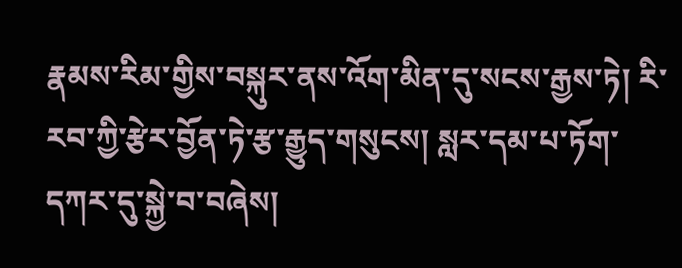རྣམས་རིམ་གྱིས་བསྐུར་ནས་འོག་མིན་དུ་སངས་རྒྱས་ཏེ། རི་རབ་ཀྱི་རྩེར་བྱོན་ཏེ་རྩ་རྒྱུད་གསུངས། སླར་དམ་པ་ཏོག་དཀར་དུ་སྐྱེ་བ་བཞེས།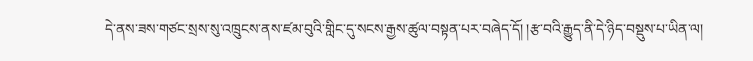དེ་ནས་ཟས་གཙང་སྲས་སུ་འཁྲུངས་ནས་ཛམ་བུའི་གླིང་དུ་སངས་རྒྱས་ཚུལ་བསྟན་པར་བཞེད་དོ། །རྩ་བའི་རྒྱུད་ནི་དེ་ཉིད་བསྡུས་པ་ཡིན་ལ།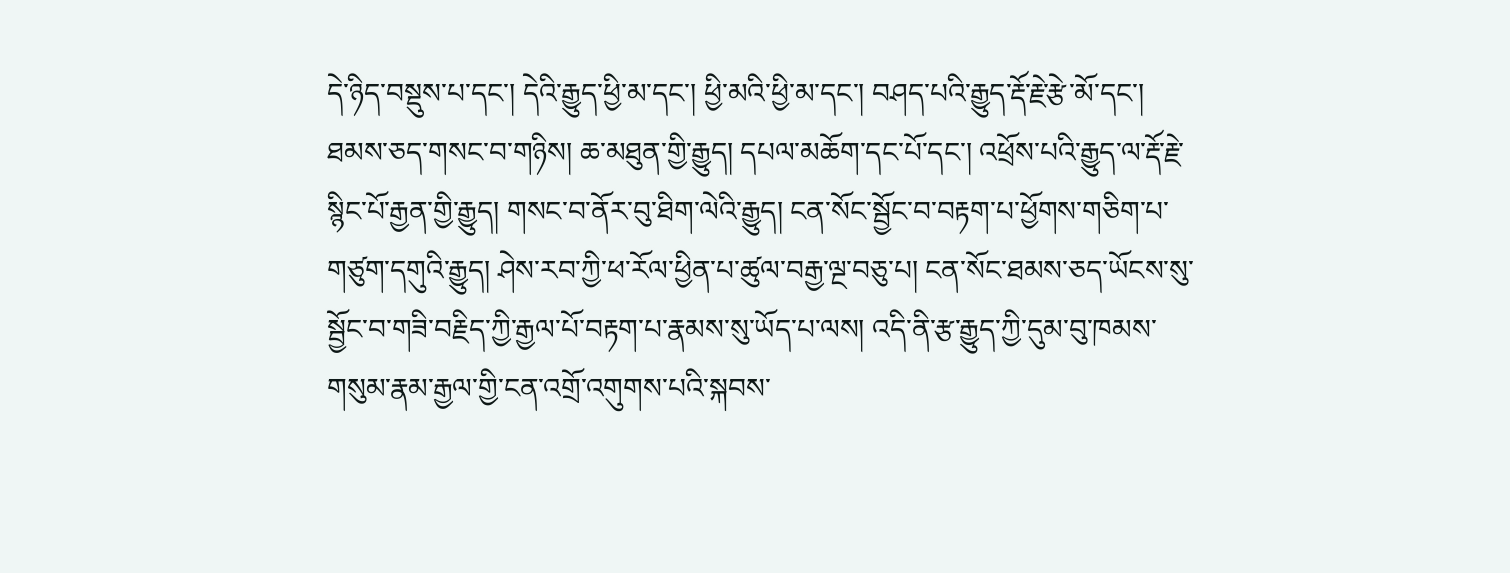དེ་ཉིད་བསྡུས་པ་དང་། དེའི་རྒྱུད་ཕྱི་མ་དང་། ཕྱི་མའི་ཕྱི་མ་དང་། བཤད་པའི་རྒྱུད་རྡོ་རྗེ་རྩེ་མོ་དང་། ཐམས་ཅད་གསང་བ་གཉིས། ཆ་མཐུན་གྱི་རྒྱུད། དཔལ་མཆོག་དང་པོ་དང་། འཕྲོས་པའི་རྒྱུད་ལ་རྡོ་རྗེ་སྙིང་པོ་རྒྱན་གྱི་རྒྱུད། གསང་བ་ནོར་བུ་ཐིག་ལེའི་རྒྱུད། ངན་སོང་སྦྱོང་བ་བརྟག་པ་ཕྱོགས་གཅིག་པ་གཙུག་དགུའི་རྒྱུད། ཤེས་རབ་ཀྱི་ཕ་རོལ་ཕྱིན་པ་ཚུལ་བརྒྱ་ལྔ་བཅུ་པ། ངན་སོང་ཐམས་ཅད་ཡོངས་སུ་སྦྱོང་བ་གཟི་བརྗིད་ཀྱི་རྒྱལ་པོ་བརྟག་པ་རྣམས་སུ་ཡོད་པ་ལས། འདི་ནི་རྩ་རྒྱུད་ཀྱི་དུམ་བུ་ཁམས་གསུམ་རྣམ་རྒྱལ་གྱི་ངན་འགྲོ་འགུགས་པའི་སྐབས་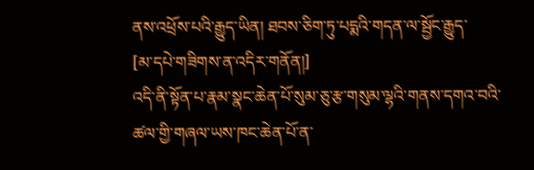ནས་འཕྲོས་པའི་རྒྱུད་ཡིན། ཐབས་ཅིག་ཏུ་པདྨའི་གདན་ལ་སྦྱོང་རྒྱུད་
[མ་དཔེ་གཟིགས་ན་འདིར་གནོན།]
འདི་ནི་སྟོན་པ་རྣམ་སྣང་ཆེན་པོ་སུམ་ཅུ་རྩ་གསུམ་ལྷའི་གནས་དགའ་བའི་ཚལ་གྱི་གཞལ་ཡས་ཁང་ཆེན་པོ་ན་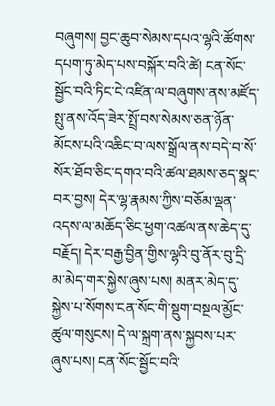བཞུགས། བྱང་ཆུབ་སེམས་དཔའ་ལྷའི་ཚོགས་དཔག་ཏུ་མེད་པས་བསྐོར་བའི་ཚེ། ངན་སོང་སྦྱོང་བའི་ཏིང་ངེ་འཛིན་ལ་བཞུགས་ནས་མཛོད་སྤུ་ནས་འོད་ཟེར་སྤྲོ་བས་སེམས་ཅན་ཉོན་མོངས་པའི་འཆིང་བ་ལས་སྒྲོལ་ནས་བདེ་བ་སོ་སོར་ཐོབ་ཅིང་དགའ་བའི་ཚལ་ཐམས་ཅད་སྣང་བར་བྱས། དེར་ལྷ་རྣམས་ཀྱིས་བཅོམ་ལྡན་འདས་ལ་མཆོད་ཅིང་ཕྱག་འཚལ་ནས་ཆེད་དུ་བརྗོད། དེར་བརྒྱ་བྱིན་གྱིས་ལྷའི་བུ་ནོར་བུ་དྲི་མ་མེད་གར་སྐྱེས་ཞུས་པས། མནར་མེད་དུ་སྐྱེས་པ་སོགས་ངན་སོང་གི་སྡུག་བསྔལ་མྱོང་ཚུལ་གསུངས། དེ་ལ་སྐྲག་ནས་སྐྱབས་པར་ཞུས་པས། ངན་སོང་སྦྱོང་བའི་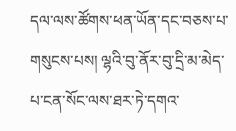དལ་ལས་ཚོགས་ཕན་ཡོན་དང་བཅས་པ་གསུངས་པས། ལྷའི་བུ་ནོར་བུ་དྲི་མ་མེད་པ་ངན་སོང་ལས་ཐར་ཏེ་དགའ་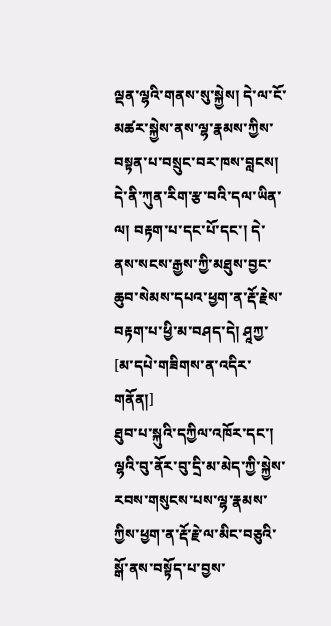ལྡན་ལྷའི་གནས་སུ་སྐྱེས། དེ་ལ་ངོ་མཚར་སྐྱེས་ནས་ལྷ་རྣམས་ཀྱིས་བསྟན་པ་བསྲུང་བར་ཁས་བླངས། དེ་ནི་ཀུན་རིག་རྩ་བའི་དལ་ཡིན་ལ། བརྟག་པ་དང་པོ་དང་། དེ་ནས་སངས་རྒྱས་ཀྱི་མཐུས་བྱང་ཆུབ་སེམས་དཔའ་ཕྱག་ན་རྡོ་རྗེས་བརྟག་པ་ཕྱི་མ་བཤད་དེ། ཤཱཀྱ་
[མ་དཔེ་གཟིགས་ན་འདིར་གནོན།]
ཐུབ་པ་སྐུའི་དཀྱིལ་འཁོར་དང་། ལྷའི་བུ་ནོར་བུ་དྲི་མ་མེད་ཀྱི་སྐྱེས་རབས་གསུངས་པས་ལྷ་རྣམས་ཀྱིས་ཕྱག་ན་རྡོ་རྗེ་ལ་མིང་བཅུའི་སྒོ་ནས་བསྟོད་པ་བྱས་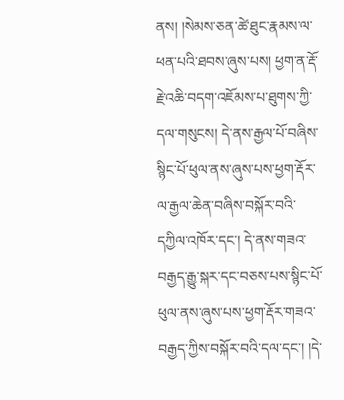ནས། །སེམས་ཅན་ཚེ་ཐུང་རྣམས་ལ་ཕན་པའི་ཐབས་ཞུས་པས། ཕྱག་ན་རྡོ་རྗེ་འཆི་བདག་འཇོམས་པ་ཐུགས་ཀྱི་དལ་གསུངས། དེ་ནས་རྒྱལ་པོ་བཞིས་སྙིང་པོ་ཕུལ་ནས་ཞུས་པས་ཕྱག་རྡོར་ལ་རྒྱལ་ཆེན་བཞིས་བསྐོར་བའི་དཀྱིལ་འཁོར་དང་། དེ་ནས་གཟའ་བརྒྱད་རྒྱུ་སྐར་དང་བཅས་པས་སྙིང་པོ་ཕུལ་ནས་ཞུས་པས་ཕྱག་རྡོར་གཟའ་བརྒྱད་ཀྱིས་བསྐོར་བའི་དལ་དང་། །དེ་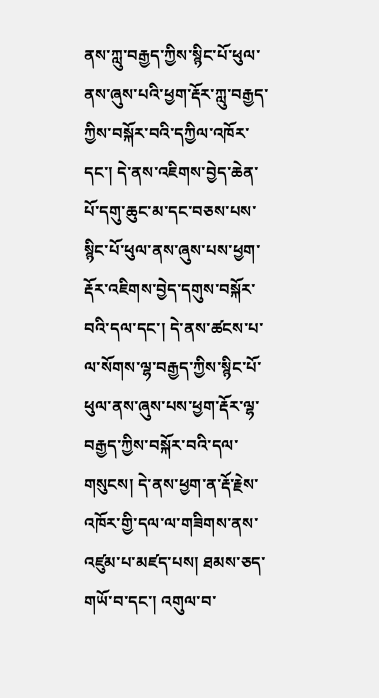ནས་ཀླུ་བརྒྱད་ཀྱིས་སྙིང་པོ་ཕུལ་ནས་ཞུས་པའི་ཕྱག་རྡོར་ཀླུ་བརྒྱད་ཀྱིས་བསྐོར་བའི་དཀྱིལ་འཁོར་དང་། དེ་ནས་འཇིགས་བྱེད་ཆེན་པོ་དགུ་ཆུང་མ་དང་བཅས་པས་སྙིང་པོ་ཕུལ་ནས་ཞུས་པས་ཕྱག་རྡོར་འཇིགས་བྱེད་དགུས་བསྐོར་བའི་དལ་དང་། དེ་ནས་ཚངས་པ་ལ་སོགས་ལྷ་བརྒྱད་ཀྱིས་སྙིང་པོ་ཕུལ་ནས་ཞུས་པས་ཕྱག་རྡོར་ལྷ་བརྒྱད་ཀྱིས་བསྐོར་བའི་དལ་གསུངས། དེ་ནས་ཕྱག་ན་རྡོ་རྗེས་འཁོར་གྱི་དལ་ལ་གཟིགས་ནས་འཛུམ་པ་མཛད་པས། ཐམས་ཅད་གཡོ་བ་དང་། འགུལ་བ་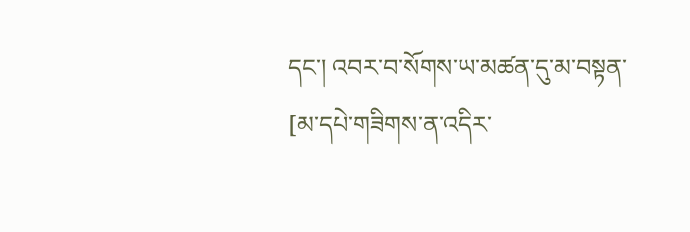དང་། འབར་བ་སོགས་ཡ་མཚན་དུ་མ་བསྟན་
[མ་དཔེ་གཟིགས་ན་འདིར་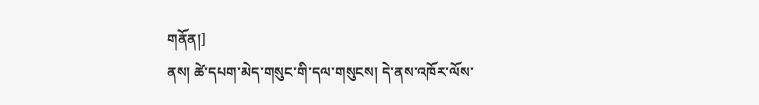གནོན།]
ནས། ཚེ་དཔག་མེད་གསུང་གི་དལ་གསུངས། དེ་ནས་འཁོར་ལོས་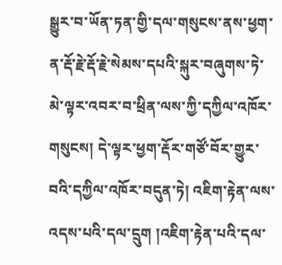སྒྱུར་བ་ཡོན་ཏན་གྱི་དལ་གསུངས་ནས་ཕྱག་ན་རྡོ་རྗེ་རྡོ་རྗེ་སེམས་དཔའི་སྐུར་བཞུགས་ཏེ་མེ་ལྟར་འབར་བ་ཕྲིན་ལས་ཀྱི་དཀྱིལ་འཁོར་གསུངས། དེ་ལྟར་ཕྱག་རྡོར་གཙོ་བོར་གྱུར་བའི་དཀྱིལ་འཁོར་བདུན་ཏེ། འཇིག་རྟེན་ལས་འདས་པའི་དལ་དྲུག །འཇིག་རྟེན་པའི་དལ་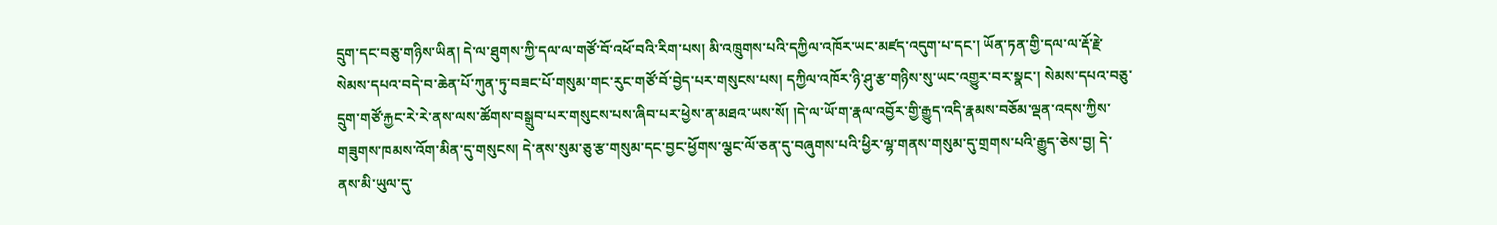དྲུག་དང་བཅུ་གཉིས་ཡིན། དེ་ལ་ཐུགས་ཀྱི་དལ་ལ་གཙོ་བོ་འཕོ་བའི་རིག་པས། མི་འཁྲུགས་པའི་དཀྱིལ་འཁོར་ཡང་མཛད་འདུག་པ་དང་། ཡོན་ཏན་གྱི་དལ་ལ་རྡོ་རྗེ་སེམས་དཔའ་བདེ་བ་ཆེན་པོ་ཀུན་ཏུ་བཟང་པོ་གསུམ་གང་རུང་གཙོ་བོ་བྱེད་པར་གསུངས་པས། དཀྱིལ་འཁོར་ཉི་ཤུ་རྩ་གཉིས་སུ་ཡང་འགྱུར་བར་སྣང་། སེམས་དཔའ་བཅུ་དྲུག་གཙོ་རྐྱང་རེ་རེ་ནས་ལས་ཚོགས་བསྒྲུབ་པར་གསུངས་པས་ཞིབ་པར་ཕྱེས་ན་མཐའ་ཡས་སོ། །དེ་ལ་ཡོ་ག་རྣལ་འབྱོར་གྱི་རྒྱུད་འདི་རྣམས་བཅོམ་ལྡན་འདས་ཀྱིས་གཟུགས་ཁམས་འོག་མིན་དུ་གསུངས། དེ་ནས་སུམ་ཅུ་རྩ་གསུམ་དང་བྱང་ཕྱོགས་ལྕང་ལོ་ཅན་དུ་བཞུགས་པའི་ཕྱིར་ལྷ་གནས་གསུམ་དུ་གྲགས་པའི་རྒྱུད་ཅེས་བྱ། དེ་ནས་མི་ཡུལ་དུ་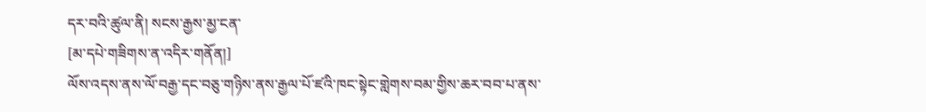དར་བའི་ཚུལ་ནི། སངས་རྒྱས་མྱ་ངན་
[མ་དཔེ་གཟིགས་ན་འདིར་གནོན།]
ལོས་འདས་ནས་ལོ་བརྒྱ་དང་བཅུ་གཉིས་ནས་རྒྱལ་པོ་ཛའི་ཁང་སྟེང་གླེགས་བམ་གྱིས་ཆར་བབ་པ་ནས་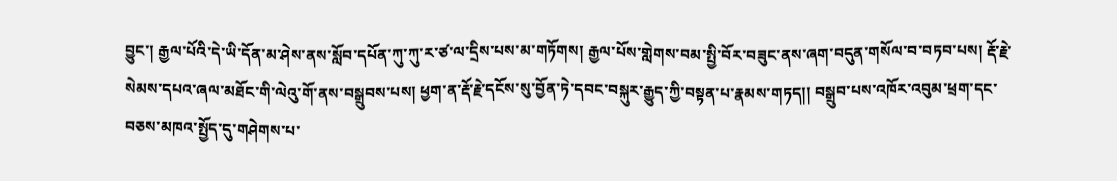བྱུང་། རྒྱལ་པོའི་དེ་ཡི་དོན་མ་ཤེས་ནས་སློབ་དཔོན་ཀུ་ཀུ་ར་ཙ་ལ་དྲིས་པས་མ་གཏོགས། རྒྱལ་པོས་གླེགས་བམ་སྤྱི་བོར་བཟུང་ནས་ཞག་བདུན་གསོལ་བ་བཏབ་པས། རྡོ་རྗེ་སེམས་དཔའ་ཞལ་མཐོང་གི་ལེའུ་གོ་ནས་བསྒྲུབས་པས། ཕྱག་ན་རྡོ་རྗེ་དངོས་སུ་བྱོན་ཏེ་དབང་བསྐུར་རྒྱུད་ཀྱི་བསྟན་པ་རྣམས་གཏད།། བསྒྲུབ་པས་འཁོར་འབུམ་ཕྲག་དང་བཅས་མཁའ་སྤྱོད་དུ་གཤེགས་པ་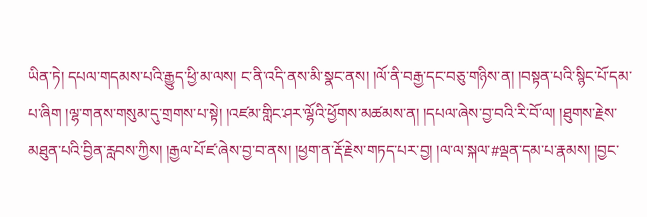ཡིན་ཏེ། དཔལ་གདམས་པའི་རྒྱུད་ཕྱི་མ་ལས། ང་ནི་འདི་ནས་མི་སྣང་ནས། །ལོ་ནི་བརྒྱ་དང་བཅུ་གཉིས་ན། །བསྟན་པའི་སྙིང་པོ་དམ་པ་ཞིག །ལྷ་གནས་གསུམ་དུ་གྲགས་པ་སྟེ། །འཛམ་གླིང་ཤར་ལྷོའི་ཕྱོགས་མཚམས་ན། །དཔལ་ཞེས་བྱ་བའི་རི་བོ་ལ། །ཐུགས་རྗེས་མཐུན་པའི་བྱིན་རླབས་ཀྱིས། །རྒྱལ་པོ་ཛ་ཞེས་བྱ་བ་ནས། །ཕྱག་ན་རྡོ་རྗེས་གཏད་པར་བྱ། །ལ་ལ་སྐལ་#ལྡན་དམ་པ་རྣམས། །བྱང་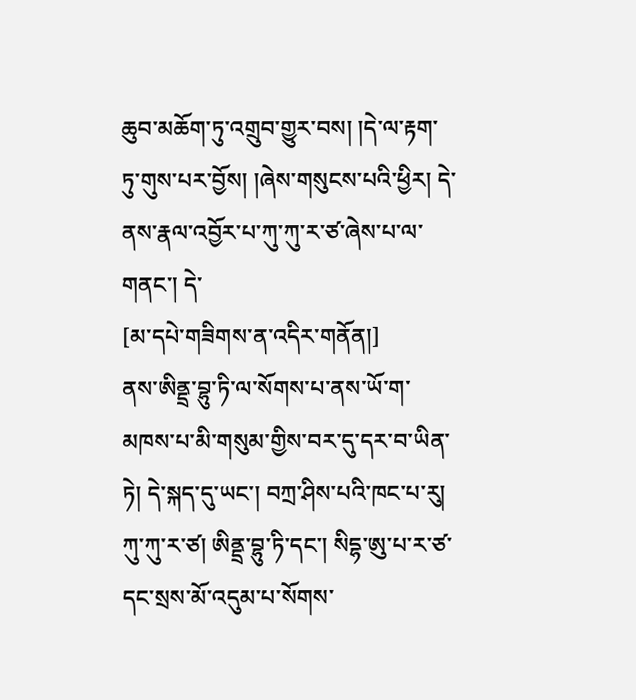ཆུབ་མཆོག་ཏུ་འགྲུབ་གྱུར་བས། །དེ་ལ་རྟག་ཏུ་གུས་པར་བྱོས། །ཞེས་གསུངས་པའི་ཕྱིར། དེ་ནས་རྣལ་འབྱོར་པ་ཀུ་ཀུ་ར་ཙ་ཞེས་པ་ལ་གནང་། དེ་
[མ་དཔེ་གཟིགས་ན་འདིར་གནོན།]
ནས་ཨིནྡྲ་བྷུ་ཏི་ལ་སོགས་པ་ནས་ཡོ་ག་མཁས་པ་མི་གསུམ་གྱིས་བར་དུ་དར་བ་ཡིན་ཏེ། དེ་སྐད་དུ་ཡང་། བཀྲ་ཤིས་པའི་ཁང་པ་རུ། ཀུ་ཀུ་ར་ཙ། ཨིནྡྲ་བྷུ་ཏི་དང་། སིདྷ་ཨུ་པ་ར་ཙ་དང་སྲས་མོ་འདུམ་པ་སོགས་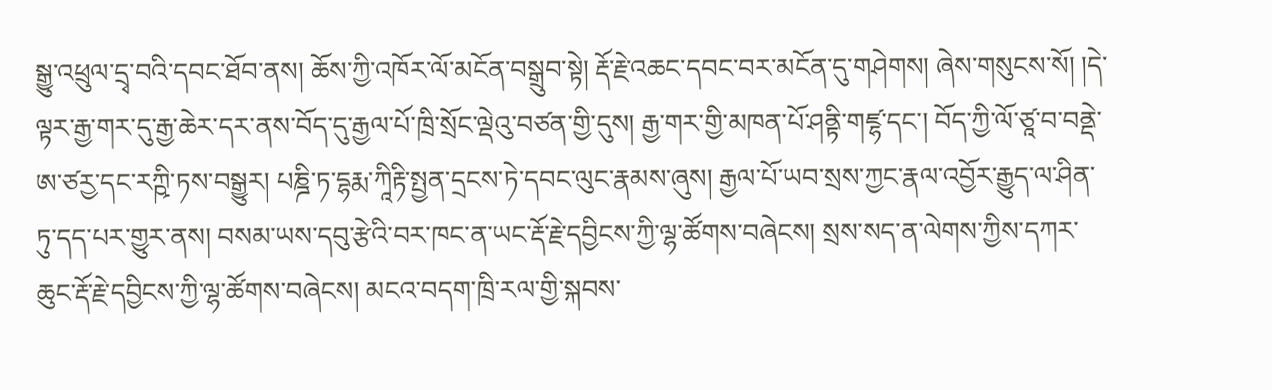སྒྱུ་འཕྲུལ་དྲྭ་བའི་དབང་ཐོབ་ནས། ཆོས་ཀྱི་འཁོར་ལོ་མངོན་བསྒྲུབ་སྟེ། རྡོ་རྗེ་འཆང་དབང་བར་མངོན་དུ་གཤེགས། ཞེས་གསུངས་སོ། །དེ་ལྟར་རྒྱ་གར་དུ་རྒྱ་ཆེར་དར་ནས་བོད་དུ་རྒྱལ་པོ་ཁྲི་སྲོང་ལྡེའུ་བཙན་གྱི་དུས། རྒྱ་གར་གྱི་མཁན་པོ་ཤནྟི་གཛྷ་དང་། བོད་ཀྱི་ལོ་ཙཱ་བ་བནྡེ་ཨ་ཙརྱ་དང་རཀྵི་ཏས་བསྒྱུར། པཎྜི་ཏ་དྷརྨ་ཀཱིརྟི་སྤྱན་དྲངས་ཏེ་དབང་ལུང་རྣམས་ཞུས། རྒྱལ་པོ་ཡབ་སྲས་ཀྱང་རྣལ་འབྱོར་རྒྱུད་ལ་ཤིན་ཏུ་དད་པར་གྱུར་ནས། བསམ་ཡས་དབུ་རྩེའི་བར་ཁང་ན་ཡང་རྡོ་རྗེ་དབྱིངས་ཀྱི་ལྷ་ཚོགས་བཞེངས། སྲས་སད་ན་ལེགས་ཀྱིས་དཀར་ཆུང་རྡོ་རྗེ་དབྱིངས་ཀྱི་ལྷ་ཚོགས་བཞེངས། མངའ་བདག་ཁྲི་རལ་གྱི་སྐབས་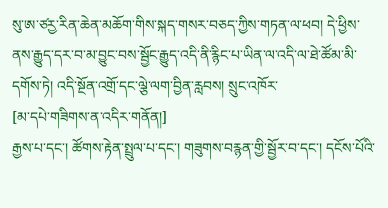སུ་ཨ་ཙརྱ་རིན་ཆེན་མཆོག་གིས་སྐད་གསར་བཅད་ཀྱིས་གཏན་ལ་ཕབ། དེ་ཕྱིས་ནས་རྒྱུད་དར་བ་མ་བྱུང་བས་སྦྱོང་རྒྱུད་འདི་ནི་རྙིང་པ་ཡིན་ལ་འདི་ལ་ཐེ་ཚོམ་མི་དགོས་ཏེ། འདི་སྔོན་འགྲོ་དང་ལྕེ་ལག་བྱིན་རླབས། སྲུང་འཁོར་
[མ་དཔེ་གཟིགས་ན་འདིར་གནོན།]
རྒྱས་པ་དང་། ཚོགས་རྟེན་སྤྲུལ་པ་དང་། གཟུགས་བརྙན་གྱི་སྦྱོར་བ་དང་། དངོས་པོའི་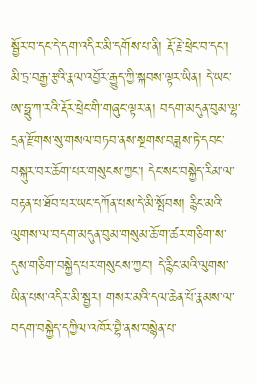སྦྱོར་བ་དང་དེ་དག་འདིར་མི་དགོས་པ་ནི། རྡོ་རྗེ་ཕྲེང་བ་དང་། མི་ཏྲ་བརྒྱ་རྩའི་རྣལ་འབྱོར་རྒྱུད་ཀྱི་སྐབས་ལྟར་ཡིན། དེ་ཡང་ཨ་ཧྥུ་ཀ་རའི་རྡོར་ཕྲེང་གི་གཞུང་ལྟར་ན། བདག་མདུན་བུམ་ལྷ་དྲན་རྫོགས་སུ་གསལ་བཏབ་ནས་སྔགས་བཟླས་ཏེ་དབང་བསྐུར་བར་ཆོག་པར་གསུངས་ཀྱང་། དེང་སང་བསྐྱེད་རིམ་ལ་བརྟན་པ་ཐོབ་པར་ཡང་དཀོན་པས་དེ་མི་སྤོབས། རྙིང་མའི་ལུགས་ལ་བདག་མདུན་བུམ་གསུམ་ཆོ་ག་ཚར་གཅིག་ས་དུས་གཅིག་བསྐྱེད་པར་གསུངས་ཀྱང་། དེ་རྙིང་མའི་ལུགས་ཡིན་པས་འདིར་མི་སྦྱར། གསར་མའི་དལ་ཆེན་པོ་རྣམས་ལ་བདག་བསྐྱེད་དཀྱིལ་འཁོར་བྷཻ་ནས་བསྙེན་པ་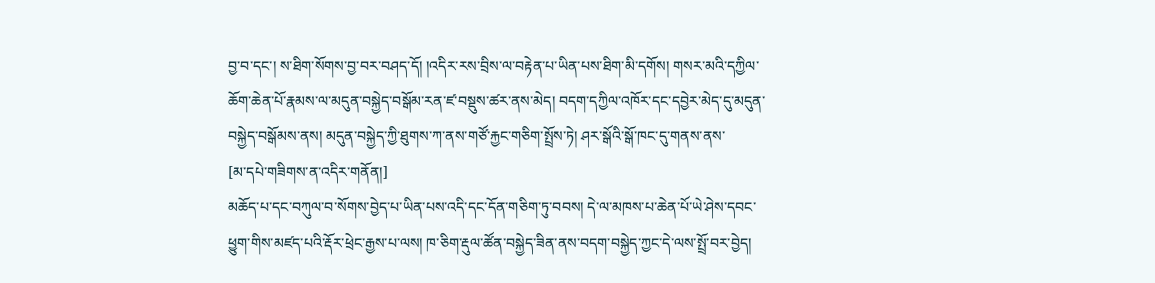བྱ་བ་དང་། ས་ཐིག་སོགས་བྱ་བར་བཤད་དོ། །འདིར་རས་བྲིས་ལ་བརྟེན་པ་ཡིན་པས་ཐིག་མི་དགོས། གསར་མའི་དཀྱིལ་ཆོག་ཆེན་པོ་རྣམས་ལ་མདུན་བསྐྱེད་བསྒོམ་རན་ཛ་བསྡུས་ཚར་ནས་མེད། བདག་དཀྱིལ་འཁོར་དང་དབྱེར་མེད་དུ་མདུན་བསྐྱེད་བསྒོམས་ནས། མདུན་བསྐྱེད་ཀྱི་ཐུགས་ཀ་ནས་གཙོ་རྐྱང་གཅིག་སྤྲོས་ཏེ། ཤར་སྒོའི་སྒོ་ཁང་དུ་གནས་ནས་
[མ་དཔེ་གཟིགས་ན་འདིར་གནོན།]
མཆོད་པ་དང་བཀུལ་བ་སོགས་བྱེད་པ་ཡིན་པས་འདི་དང་དོན་གཅིག་ཏུ་བབས། དེ་ལ་མཁས་པ་ཆེན་པོ་ཡེ་ཤེས་དབང་ཕྱུག་གིས་མཛད་པའི་རྡོར་ཕྲེང་རྒྱས་པ་ལས། ཁ་ཅིག་རྡུལ་ཚོན་བསྐྱེད་ཟིན་ནས་བདག་བསྐྱེད་ཀྱང་དེ་ལས་སྤྲོ་བར་བྱེད།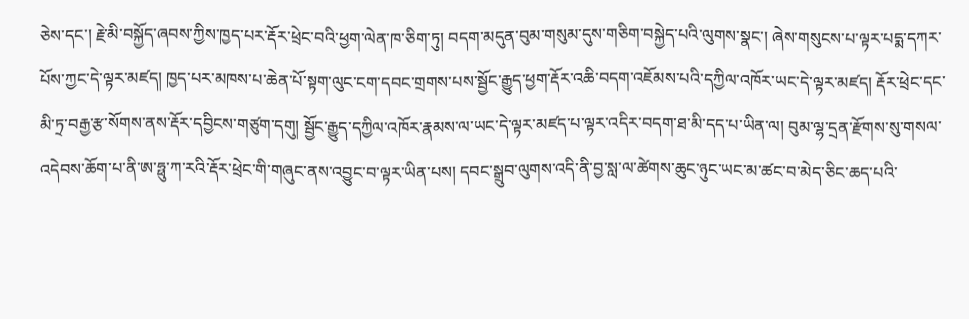ཅེས་དང་། རྗེ་མི་བསྐྱོད་ཞབས་ཀྱིས་ཁྱད་པར་རྡོར་ཕྲེང་བའི་ཕྱག་ལེན་ཁ་ཅིག་ཏུ། བདག་མདུན་བུམ་གསུམ་དུས་གཅིག་བསྐྱེད་པའི་ལུགས་སྣང་། ཞེས་གསུངས་པ་ལྟར་པདྨ་དཀར་པོས་ཀྱང་དེ་ལྟར་མཛད། ཁྱད་པར་མཁས་པ་ཆེན་པོ་སྟག་ལུང་ངག་དབང་གྲགས་པས་སྦྱོང་རྒྱུད་ཕྱག་རྡོར་འཆི་བདག་འཇོམས་པའི་དཀྱིལ་འཁོར་ཡང་དེ་ལྟར་མཛད། རྡོར་ཕྲེང་དང་མི་ཏྲ་བརྒྱ་རྩ་སོགས་ནས་རྡོར་དབྱིངས་གཙུག་དགུ། སྦྱོང་རྒྱུད་དཀྱིལ་འཁོར་རྣམས་ལ་ཡང་དེ་ལྟར་མཛད་པ་ལྟར་འདིར་བདག་ཐ་མི་དད་པ་ཡིན་ལ། བུམ་ལྷ་དྲན་རྫོགས་སུ་གསལ་འདེབས་ཆོག་པ་ནི་ཨ་ཧྥུ་ཀ་རའི་རྡོར་ཕྲེང་གི་གཞུང་ནས་འབྱུང་བ་ལྟར་ཡིན་པས། དབང་སྒྲུབ་ལུགས་འདི་ནི་བྱ་སླ་ལ་ཚེགས་ཆུང་ཉུང་ཡང་མ་ཚང་བ་མེད་ཅིང་ཆད་པའི་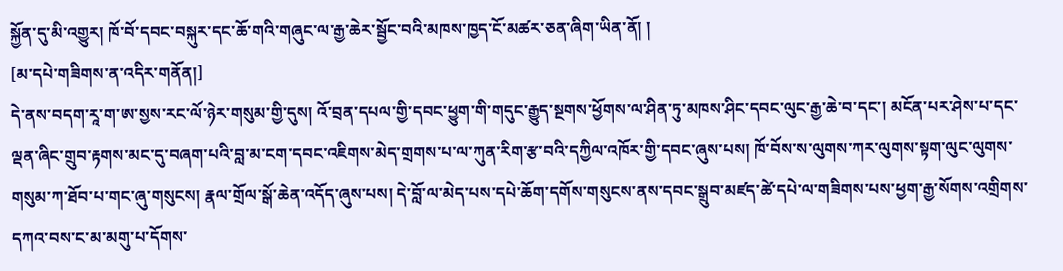སྐྱོན་དུ་མི་འགྱུར། ཁོ་བོ་དབང་བསྐུར་དང་ཆོ་གའི་གཞུང་ལ་རྒྱ་ཆེར་སྦྱོང་བའི་མཁས་ཁྱད་ངོ་མཚར་ཅན་ཞིག་ཡིན་ནོ། །
[མ་དཔེ་གཟིགས་ན་འདིར་གནོན།]
དེ་ནས་བདག་རཱ་ག་ཨ་སྱས་རང་ལོ་ཉེར་གསུམ་གྱི་དུས། འོ་བྲན་དཔལ་གྱི་དབང་ཕྱུག་གི་གདུང་རྒྱུད་སྔགས་ཕྱོགས་ལ་ཤིན་ཏུ་མཁས་ཤིང་དབང་ལུང་རྒྱ་ཆེ་བ་དང་། མངོན་པར་ཤེས་པ་དང་ལྡན་ཞིང་གྲུབ་རྟགས་མང་དུ་བཞག་པའི་བླ་མ་ངག་དབང་འཇིགས་མེད་གྲགས་པ་ལ་ཀུན་རིག་རྩ་བའི་དཀྱིལ་འཁོར་གྱི་དབང་ཞུས་པས། ཁོ་བོས་ས་ལུགས་ཀར་ལུགས་སྟག་ལུང་ལུགས་གསུམ་ཀ་ཐོབ་པ་གང་ཞུ་གསུངས། རྣལ་གྲོལ་སྒོ་ཆེན་འདོད་ཞུས་པས། དེ་བློ་ལ་མེད་པས་དཔེ་ཆོག་དགོས་གསུངས་ནས་དབང་སྒྲུབ་མཛད་ཚེ་དཔེ་ལ་གཟིགས་པས་ཕྱག་རྒྱ་སོགས་འགྲིགས་དཀའ་བས་ང་མ་མགུ་པ་དོགས་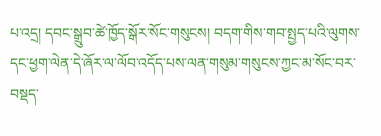པ་འདྲ། དབང་སྒྲུབ་ཚེ་ཁྱོད་སྒོར་སོང་གསུངས། བདག་གིས་གབ་སྤྱད་པའི་ལུགས་དང་ཕྱག་ལེན་དེ་ཞོར་ལ་ལོབ་འདོད་པས་ལན་གསུམ་གསུངས་ཀྱང་མ་སོང་བར་བསྡད་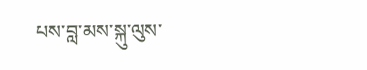པས་བླ་མས་སྐུ་ལུས་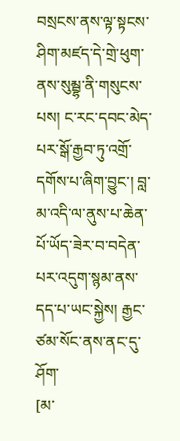བསྲངས་ནས་ལྟ་སྟངས་ཤིག་མཛད་དེ་གྲེ་ཕུག་ནས་སུམྦྷ་ནི་གསུངས་པས། ང་རང་དབང་མེད་པར་སྒོ་རྒྱབ་ཏུ་འགྲོ་དགོས་པ་ཞིག་བྱུང་། བླ་མ་འདི་ལ་ནུས་པ་ཆེན་པོ་ཡོད་ཟེར་བ་བདེན་པར་འདུག་སྙམ་ནས་དད་པ་ཡང་སྐྱེས། རྒྱང་ཙམ་སོང་ནས་ནང་དུ་ཤོག་
[མ་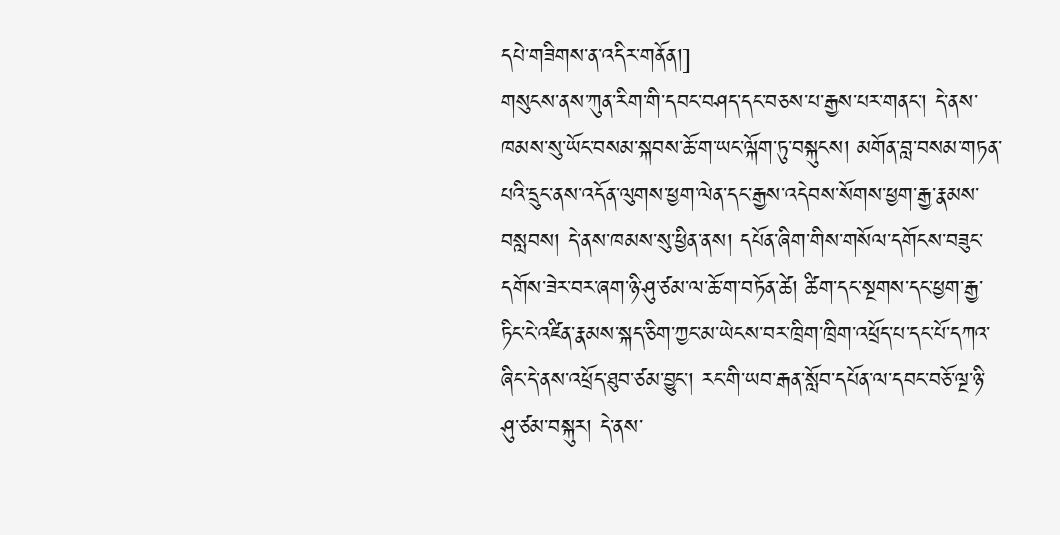དཔེ་གཟིགས་ན་འདིར་གནོན།]
གསུངས་ནས་ཀུན་རིག་གི་དབང་བཤད་དང་བཅས་པ་རྒྱས་པར་གནང་། དེ་ནས་ཁམས་སུ་ཡོང་བསམ་སྐབས་ཆོ་ག་ཡང་ལྐོག་ཏུ་བསྐུངས། མགོན་བླ་བསམ་གཏན་པའི་དྲུང་ནས་འདོན་ལུགས་ཕྱག་ལེན་དང་རྒྱས་འདེབས་སོགས་ཕྱག་རྒྱ་རྣམས་བསླབས། དེ་ནས་ཁམས་སུ་ཕྱིན་ནས། དཔོན་ཞིག་གིས་གསོལ་དགོངས་བཟུང་དགོས་ཟེར་བར་ཞག་ཉི་ཤུ་ཙམ་ལ་ཆོ་ག་བཏོན་ཚེ། ཚིག་དང་སྔགས་དང་ཕྱག་རྒྱ་ཏིང་ངེ་འཛིན་རྣམས་སྐད་ཅིག་ཀྱང་མ་ཡེངས་བར་ཁྲིག་ཁྲིག་འཕྲོད་པ་དང་པོ་དཀའ་ཞིང་དེ་ནས་འཕྲོད་ཐུབ་ཙམ་བྱུང་། རང་གི་ཡབ་རྒན་སློབ་དཔོན་ལ་དབང་བཅོ་ལྔ་ཉི་ཤུ་ཙམ་བསྐུར། དེ་ནས་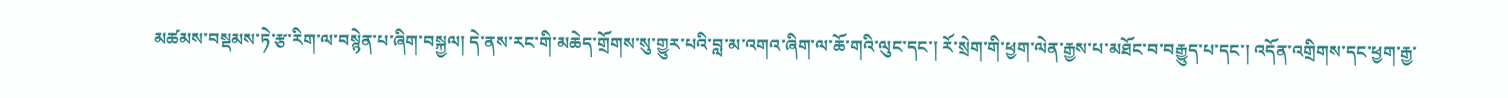མཚམས་བསྡམས་ཏེ་རྩ་རིག་ལ་བསྙེན་པ་ཞིག་བསྐྱལ། དེ་ནས་རང་གི་མཆེད་གྲོགས་སུ་གྱུར་པའི་བླ་མ་འགའ་ཞིག་ལ་ཆོ་གའི་ལུང་དང་། རོ་སྲེག་གི་ཕྱག་ལེན་རྒྱས་པ་མཐོང་བ་བརྒྱུད་པ་དང་། འདོན་འགྲིགས་དང་ཕྱག་རྒྱ་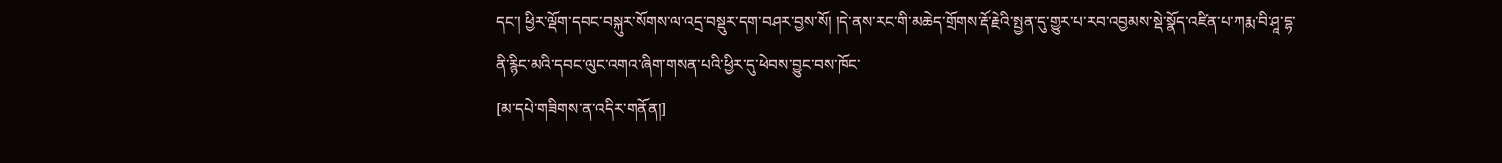དང་། ཕྱིར་ལྡོག་དབང་བསྐུར་སོགས་ལ་འདྲ་བསྡུར་དག་བཤར་བྱས་སོ། །དེ་ནས་རང་གི་མཆེད་གྲོགས་རྡོ་རྗེའི་སྤྱན་དུ་གྱུར་པ་རབ་འབྱམས་སྡེ་སྣོད་འཛིན་པ་ཀརྨ་བི་ཤཱ་དྷ་ནི་རྙིང་མའི་དབང་ལུང་འགའ་ཞིག་གསན་པའི་ཕྱིར་དུ་ཕེབས་བྱུང་བས་ཁོང་
[མ་དཔེ་གཟིགས་ན་འདིར་གནོན།]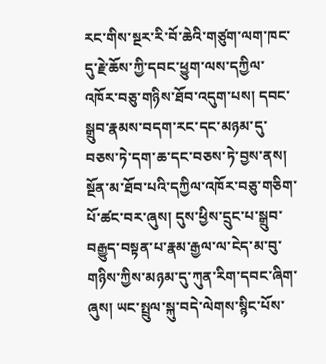རང་གིས་སྔར་རི་བོ་ཆེའི་གཙུག་ལག་ཁང་དུ་རྗེ་ཆོས་ཀྱི་དབང་ཕྱུག་ལས་དཀྱིལ་འཁོར་བཅུ་གཉིས་ཐོབ་འདུག་པས། དབང་སྒྲུབ་རྣམས་བདག་རང་དང་མཉམ་དུ་བཅས་ཏེ་དག་ཆ་དང་བཅས་ཏེ་བྱས་ནས། སྔོན་མ་ཐོབ་པའི་དཀྱིལ་འཁོར་བཅུ་གཅིག་པོ་ཚང་བར་ཞུས། དུས་ཕྱིས་དྲུང་པ་སྒྲུབ་བརྒྱུད་བསྟན་པ་རྣམ་རྒྱལ་ལ་ངེད་མ་བུ་གཉིས་ཀྱིས་མཉམ་དུ་ཀུན་རིག་དབང་ཞིག་ཞུས། ཡང་སྤྲུལ་སྐུ་བདེ་ལེགས་སྙིང་པོས་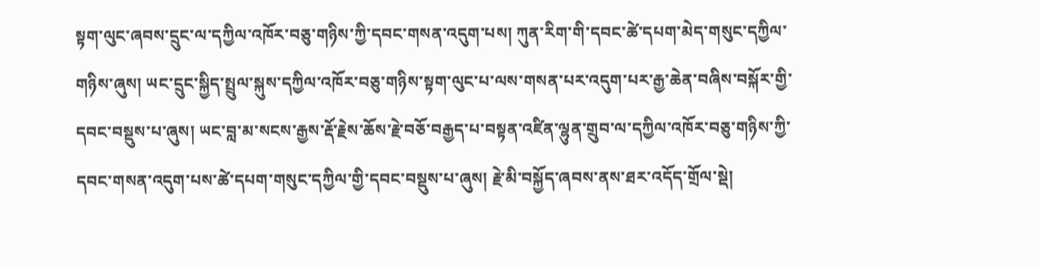སྟག་ལུང་ཞབས་དྲུང་ལ་དཀྱིལ་འཁོར་བཅུ་གཉིས་ཀྱི་དབང་གསན་འདུག་པས། ཀུན་རིག་གི་དབང་ཚེ་དཔག་མེད་གསུང་དཀྱིལ་གཉིས་ཞུས། ཡང་དྲུང་སྐྱིད་སྤྲུལ་སྐུས་དཀྱིལ་འཁོར་བཅུ་གཉིས་སྟག་ལུང་པ་ལས་གསན་པར་འདུག་པར་རྒྱ་ཆེན་བཞིས་བསྐོར་གྱི་དབང་བསྡུས་པ་ཞུས། ཡང་བླ་མ་སངས་རྒྱས་རྡོ་རྗེས་ཆོས་རྗེ་བཅོ་བརྒྱད་པ་བསྟན་འཛིན་ལྷུན་གྲུབ་ལ་དཀྱིལ་འཁོར་བཅུ་གཉིས་ཀྱི་དབང་གསན་འདུག་པས་ཚེ་དཔག་གསུང་དཀྱིལ་གྱི་དབང་བསྡུས་པ་ཞུས། རྗེ་མི་བསྐྱོད་ཞབས་ནས་ཐར་འདོད་གྲོལ་སྡེ།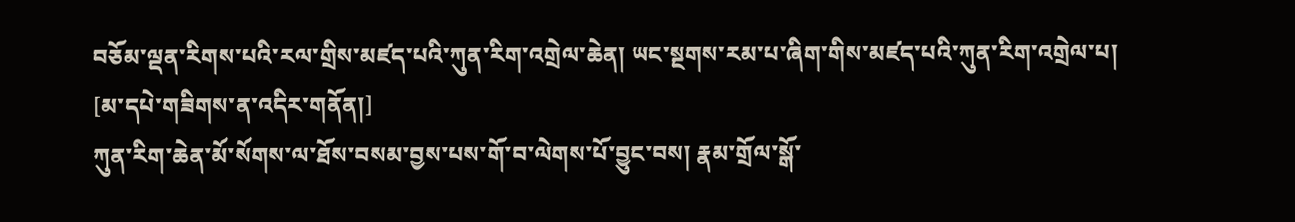བཅོམ་ལྡན་རིགས་པའི་རལ་གྲིས་མཛད་པའི་ཀུན་རིག་འགྲེལ་ཆེན། ཡང་སྔགས་རམ་པ་ཞིག་གིས་མཛད་པའི་ཀུན་རིག་འགྲེལ་པ།
[མ་དཔེ་གཟིགས་ན་འདིར་གནོན།]
ཀུན་རིག་ཆེན་མོ་སོགས་ལ་ཐོས་བསམ་བྱས་པས་གོ་བ་ལེགས་པོ་བྱུང་བས། རྣམ་གྲོལ་སྒོ་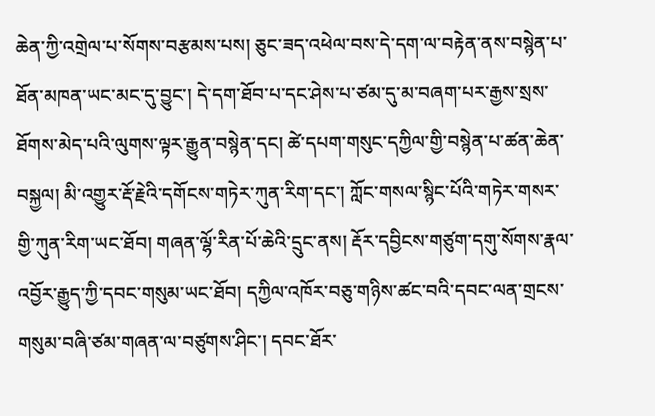ཆེན་ཀྱི་འགྲེལ་པ་སོགས་བརྩམས་པས། ཅུང་ཟད་འཕེལ་བས་དེ་དག་ལ་བརྟེན་ནས་བསྙེན་པ་ཐོན་མཁན་ཡང་མང་དུ་བྱུང་། དེ་དག་ཐོབ་པ་དང་ཤེས་པ་ཙམ་དུ་མ་བཞག་པར་རྒྱས་སྲས་ཐོགས་མེད་པའི་ལུགས་ལྟར་རྒྱུན་བསྙེན་དང། ཚེ་དཔག་གསུང་དཀྱིལ་གྱི་བསྙེན་པ་ཚན་ཆེན་བསྐྱལ། མི་འགྱུར་རྡོ་རྗེའི་དགོངས་གཏེར་ཀུན་རིག་དང་། ཀློང་གསལ་སྙིང་པོའི་གཏེར་གསར་གྱི་ཀུན་རིག་ཡང་ཐོབ། གཞན་ལྷོ་རིན་པོ་ཆེའི་དྲུང་ནས། རྡོར་དབྱིངས་གཙུག་དགུ་སོགས་རྣལ་འབྱོར་རྒྱུད་ཀྱི་དབང་གསུམ་ཡང་ཐོབ། དཀྱིལ་འཁོར་བཅུ་གཉིས་ཚང་བའི་དབང་ལན་གྲངས་གསུམ་བཞི་ཙམ་གཞན་ལ་བཙུགས་ཤིང་། དབང་ཐོར་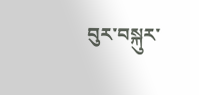བུར་བསྐུར་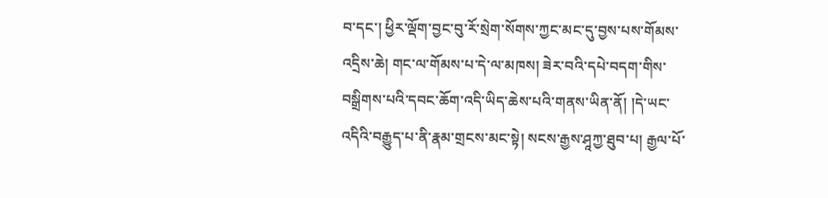བ་དང་། ཕྱིར་ལྡོག་བྱང་བུ་རོ་སྲེག་སོགས་ཀྱང་མང་དུ་བྱས་པས་གོམས་འདྲིས་ཆེ། གང་ལ་གོམས་པ་དེ་ལ་མཁས། ཟེར་བའི་དཔེ་བདག་གིས་བསྒྲིགས་པའི་དབང་ཆོག་འདི་ཡིད་ཆེས་པའི་གནས་ཡིན་ནོ། །དེ་ཡང་འདིའི་བརྒྱུད་པ་ནི་རྣམ་གྲངས་མང་སྟེ། སངས་རྒྱས་ཤཱཀྱ་ཐུབ་པ། རྒྱལ་པོ་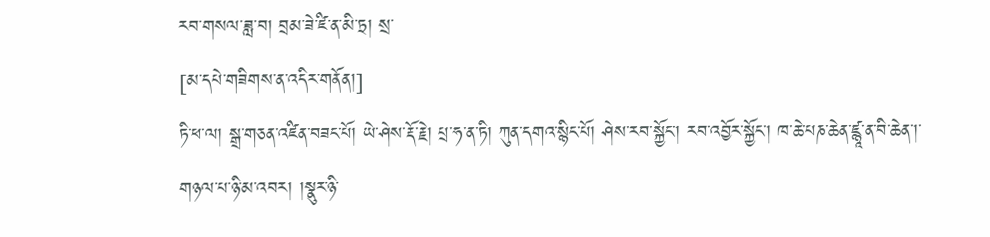རབ་གསལ་ཟླ་བ། བྲམ་ཟེ་ཛི་ན་མི་ཏྲ། སྲ་
[མ་དཔེ་གཟིགས་ན་འདིར་གནོན།]
ཏི་ཕ་ལ། སྒྲ་གཅན་འཛིན་བཟང་པོ། ཡེ་ཤེས་རྡོ་རྗེ། པྲ་ཧ་ན་ཏི། ཀུན་དགའ་སྙིང་པོ། ཤེས་རབ་སྐྱོང་། རབ་འབྱོར་སྐྱོང་། ཁ་ཆེ་པཎ་ཆེན་ཛྙཱ་ན་བི་ཆེན་།་གཉལ་པ་ཉི་མ་འབར། །སྣུར་ཉི་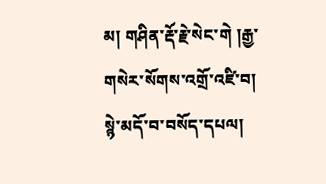མ། གཤིན་རྡོ་རྗེ་སེང་གེ །རྒྱ་གསེར་སོགས་འགྲོ་འཛི་བ། སྙེ་མདོ་བ་བསོད་དཔལ།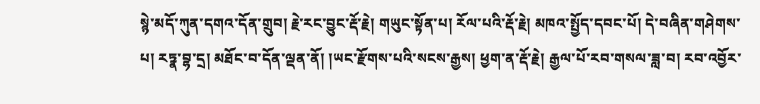སྙེ་མདོ་ཀུན་དགའ་དོན་གྲུབ། རྗེ་རང་བྱུང་རྡོ་རྗེ། གཡུང་སྟོན་པ། རོལ་པའི་རྡོ་རྗེ། མཁའ་སྤྱོད་དབང་པོ། དེ་བཞིན་གཤེགས་པ། རཏྣ་བྷ་དྲ། མཐོང་བ་དོན་ལྡན་ནོ། །ཡང་རྫོགས་པའི་སངས་རྒྱས། ཕྱག་ན་རྡོ་རྗེ། རྒྱལ་པོ་རབ་གསལ་ཟླ་བ། རབ་འབྱོར་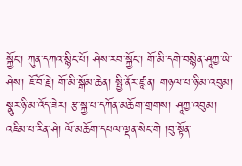སྐྱོང་། ཀུན་དཀའ་སྙིང་པོ། ཤེས་རབ་སྐྱོང་། གོ་མི་དགེ་བསྙེན་ཤཱཀྱ་ཡེ་ཤེས། ཇོ་བོ་རྗེ། གོ་མི་སྒོམ་ཆེན། སྤྱི་ནོར་ཛཱ་ན། གཉལ་པ་ཉི་མ་འབུམ། སྣུར་ཉི་མ་འོད་ཟེར། རྩ་སྐྱ་པ་དཀོན་མཆོག་གྲགས། ཤཱཀྱ་འབུམ། འཇིམ་པ་རིན་ཤེ། ལོ་མཆོག་དཔལ་ལྡན་སེང་གེ །བུ་སྟོན་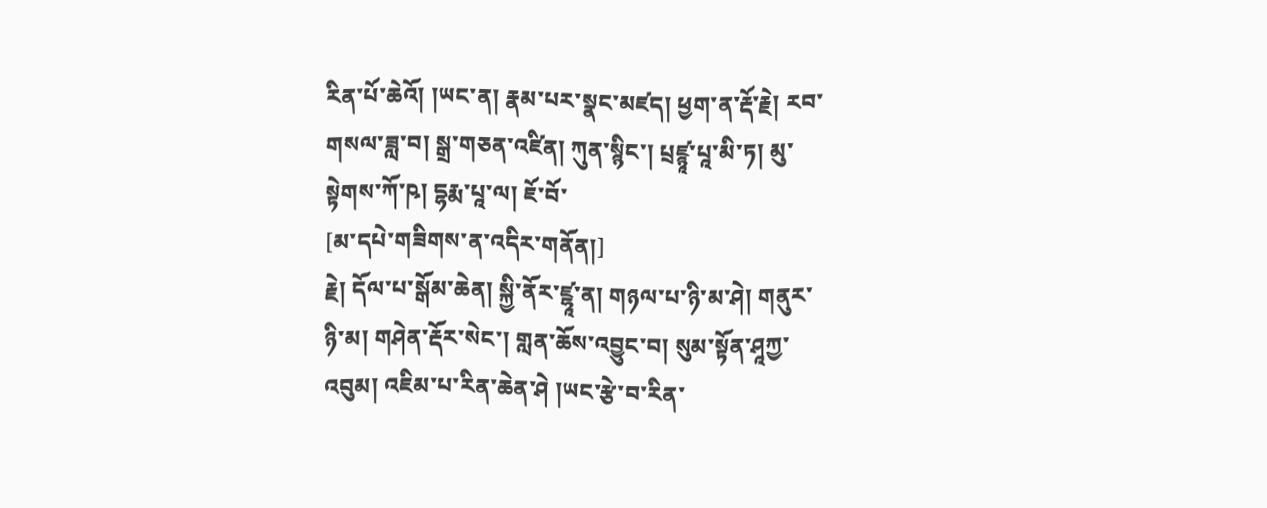རིན་པོ་ཆེའོ། །ཡང་ན། རྣམ་པར་སྣང་མཛད། ཕྱག་ན་རྡོ་རྗེ། རབ་གསལ་ཟླ་བ། སྒྲ་གཅན་འཛིན། ཀུན་སྙིང་། པྲཛྙཱ་པཱ་མི་ཏ། མུ་སྟེགས་ཀོ་ཥ། དྷརྨ་པཱ་ལ། ཇོ་བོ་
[མ་དཔེ་གཟིགས་ན་འདིར་གནོན།]
རྗེ། དོལ་པ་སྒོམ་ཆེན། སྐྱི་ནོར་ཛྷཱ་ན། གཉལ་པ་ཉི་མ་ཤེ། གནུར་ཉི་མ། གཤེན་རྡོར་སེང་། གླན་ཆོས་འབྱུང་བ། སུམ་སྟོན་ཤཱཀྱ་འབུམ། འཇིམ་པ་རིན་ཆེན་ཤེ །ཡང་རྩེ་བ་རིན་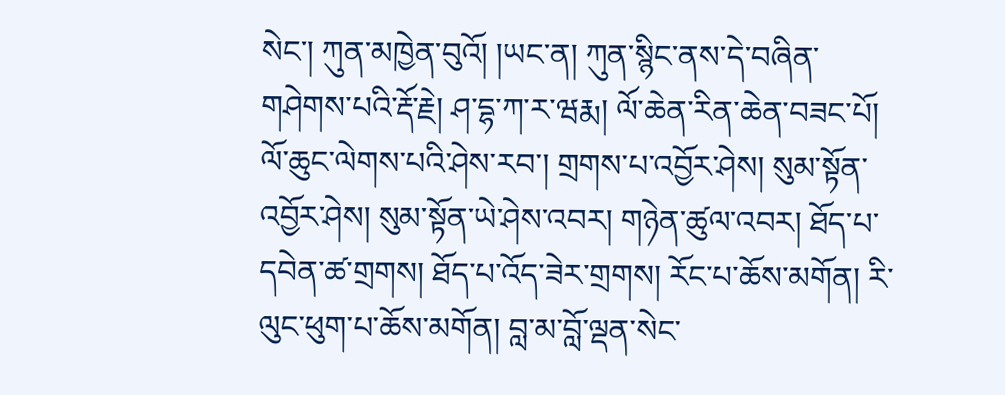སེང་། ཀུན་མཁྱེན་བུའོ། །ཡང་ན། ཀུན་སྙིང་ནས་དེ་བཞིན་གཤེགས་པའི་རྡོ་རྗེ། ཤ་དྷ་ཀ་ར་ཝརྨ། ལོ་ཆེན་རིན་ཆེན་བཟང་པོ། ལོ་ཆུང་ལེགས་པའི་ཤེས་རབ་། གྲགས་པ་འབྱོར་ཤེས། སུམ་སྟོན་འབྱོར་ཤེས། སུམ་སྟོན་ཡེ་ཤེས་འབར། གཉེན་ཚུལ་འབར། ཐོད་པ་དབེན་ཚ་གྲགས། ཐོད་པ་འོད་ཟེར་གྲགས། རོང་པ་ཆོས་མགོན། རི་ལུང་ཕུག་པ་ཆོས་མགོན། བླ་མ་བློ་ལྡན་སེང་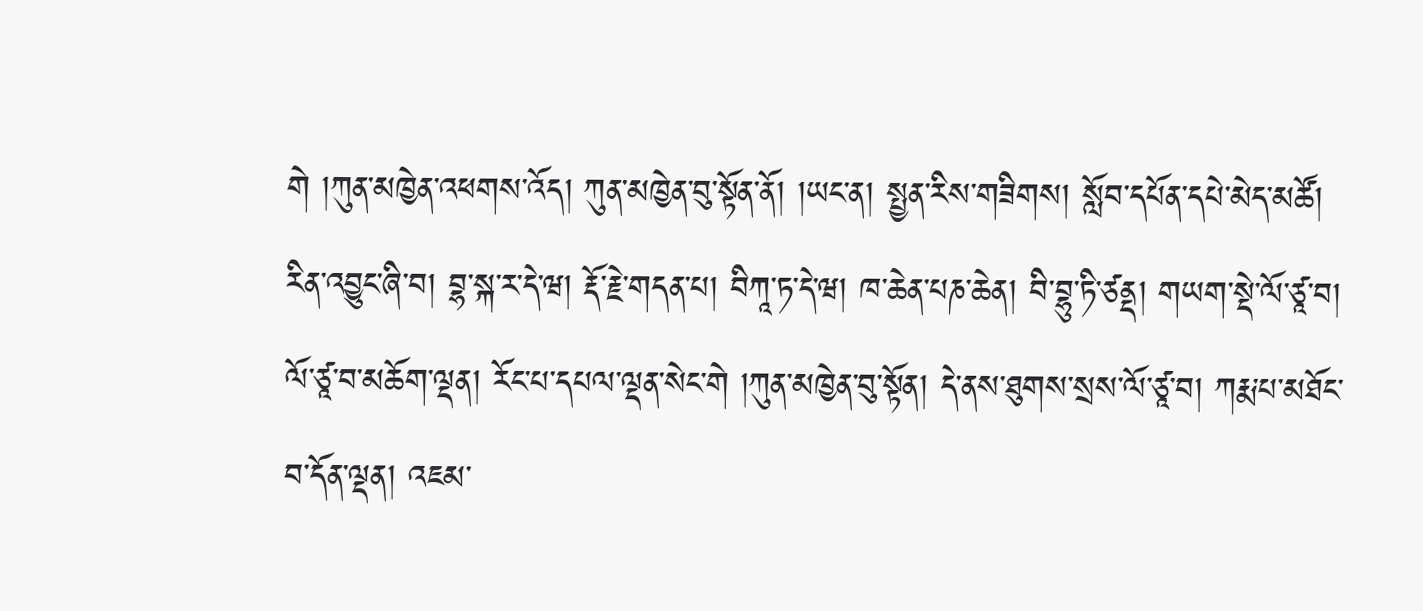གེ །ཀུན་མཁྱེན་འཕགས་འོད། ཀུན་མཁྱེན་བུ་སྟོན་ནོ། །ཡང་ན། སྤྱན་རིས་གཟིགས། སློབ་དཔོན་དཔེ་མེད་མཚོ། རིན་འབྱུང་ཞི་བ། བྷ་སྐ་ར་དེ་ཝ། རྡོ་རྗེ་གདན་པ། བིཀཱ་ཏ་དེ་ཝ། ཁ་ཆེན་པཎ་ཆེན། བི་བྷུ་ཏི་ཙནྡ། གཡག་སྡེ་ལོ་ཙཱ་བ། ལོ་ཙཱ་བ་མཆོག་ལྡན། རོང་པ་དཔལ་ལྡན་སེང་གེ །ཀུན་མཁྱེན་བུ་སྟོན། དེ་ནས་ཐུགས་སྲས་ལོ་ཙཱ་བ། ཀརྨ་པ་མཐོང་བ་དོན་ལྡན། འཇམ་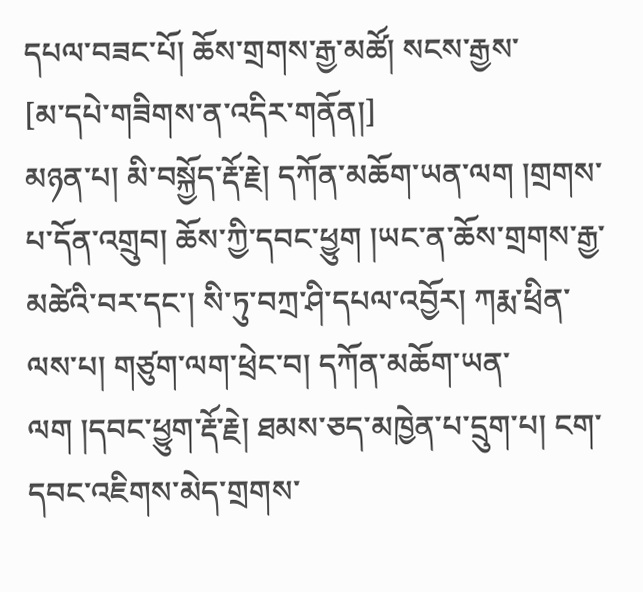དཔལ་བཟང་པོ། ཆོས་གྲགས་རྒྱ་མཚོ། སངས་རྒྱས་
[མ་དཔེ་གཟིགས་ན་འདིར་གནོན།]
མཉན་པ། མི་བསྐྱོད་རྡོ་རྗེ། དཀོན་མཆོག་ཡན་ལག །གྲགས་པ་དོན་འགྲུབ། ཆོས་ཀྱི་དབང་ཕྱུག །ཡང་ན་ཆོས་གྲགས་རྒྱ་མཚེའི་བར་དང་། སི་ཏུ་བཀྲ་ཤི་དཔལ་འབྱོར། ཀརྨ་ཕྲིན་ལས་པ། གཙུག་ལག་ཕྲེང་བ། དཀོན་མཆོག་ཡན་ལག །དབང་ཕྱུག་རྡོ་རྗེ། ཐམས་ཅད་མཁྱེན་པ་དྲུག་པ། ངག་དབང་འཇིགས་མེད་གྲགས་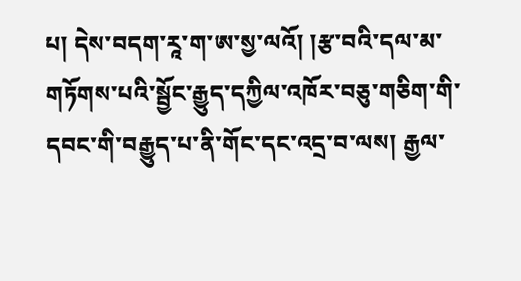པ། དེས་བདག་རཱ་ག་ཨ་སྱ་ལའོ། །རྩ་བའི་དལ་མ་གཏོགས་པའི་སྦྱོང་རྒྱུད་དཀྱིལ་འཁོར་བཅུ་གཅིག་གི་དབང་གི་བརྒྱུད་པ་ནི་གོང་དང་འདྲ་བ་ལས། རྒྱལ་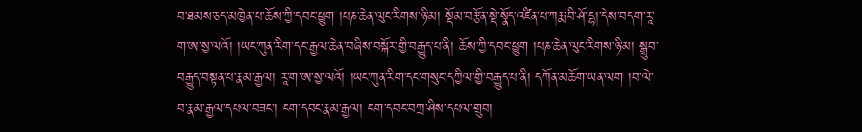བ་ཐམས་ཅད་མཁྱེན་པ་ཆོས་ཀྱི་དབང་ཕྱུག །པཎ་ཆེན་ལུང་རིགས་ཉི་མ། སྡོམ་བརྩོན་སྡེ་སྣོད་འཛིན་པ་ཀརྨ་བི་ཤོ་དྷ།་དེས་བདག་རཱ་ག་ཨ་སྱ་ལའོ། །ཡང་ཀུན་རིག་དང་རྒྱལ་ཆེན་བཞིས་བསྐོར་གྱི་བརྒྱུད་པ་ནི། ཆོས་ཀྱི་དབང་ཕྱུག །པཎ་ཆེན་ལུང་རིགས་ཉི་མ། སྒྲུབ་བརྒྱུད་བསྟན་པ་རྣམ་རྒྱལ། རཱ་ག་ཨ་སྱ་ལའོ། །ཡང་ཀུན་རིག་དང་གསུང་དཀྱིལ་གྱི་བརྒྱུད་པ་ནི། དཀོན་མཆོག་ཡན་ལག །བ་ལེ་བ་རྣམ་རྒྱལ་དཔལ་བཟང་། ངག་དབང་རྣམ་རྒྱལ། ངག་དབང་བཀྲ་ཤིས་དཔལ་གྲུབ།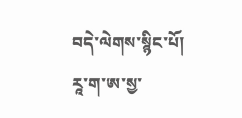བདེ་ལེགས་སྙིང་པོ། རཱ་ག་ཨ་སྱ་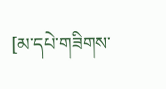[མ་དཔེ་གཟིགས་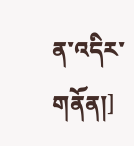ན་འདིར་གནོན།]